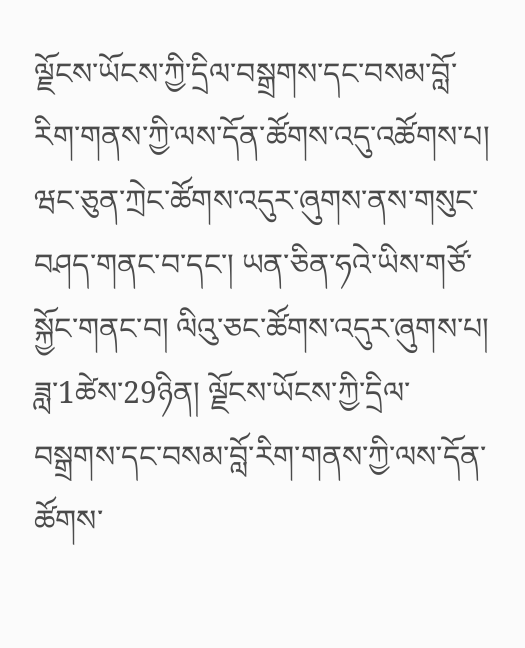ལྗོངས་ཡོངས་ཀྱི་དྲིལ་བསྒྲགས་དང་བསམ་བློ་རིག་གནས་ཀྱི་ལས་དོན་ཚོགས་འདུ་འཚོགས་པ།
ཝང་ཅུན་ཀྲེང་ཚོགས་འདུར་ཞུགས་ནས་གསུང་བཤད་གནང་བ་དང་། ཡན་ཅིན་ཧའེ་ཡིས་གཙོ་སྐྱོང་གནང་བ། ལིའུ་ཅང་ཚོགས་འདུར་ཞུགས་པ།
ཟླ་1ཚེས་29ཉིན། ལྗོངས་ཡོངས་ཀྱི་དྲིལ་བསྒྲགས་དང་བསམ་བློ་རིག་གནས་ཀྱི་ལས་དོན་ཚོགས་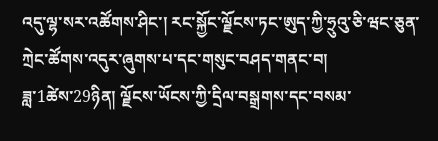འདུ་ལྷ་སར་འཚོགས་ཤིང་། རང་སྐྱོང་ལྗོངས་ཏང་ཨུད་ཀྱི་ཧྲུའུ་ཅི་ཝང་ཅུན་ཀྲེང་ཚོགས་འདུར་ཞུགས་པ་དང་གསུང་བཤད་གནང་བ།
ཟླ་1ཚེས་29ཉིན། ལྗོངས་ཡོངས་ཀྱི་དྲིལ་བསྒྲགས་དང་བསམ་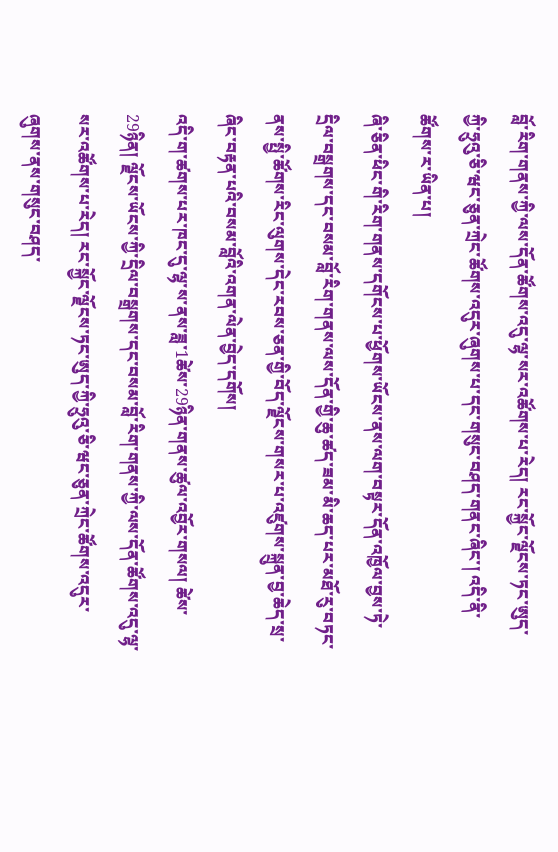བློ་རིག་གནས་ཀྱི་ལས་དོན་ཚོགས་འདུ་ལྷ་སར་འཚོགས་པ་རེད། རང་སྐྱོང་ལྗོངས་ཏང་ཨུད་ཀྱི་ཧྲུའུ་ཅི་ཝང་ཅུན་ཀྲེང་ཚོགས་འདུར་ཞུགས་པ་དང་གསུང་བཤད་གནང་ཞིང་། འདི་ནི་ཚོགས་ར་ཡིན་པ།
ཞི་ཅིན་ཕིང་གི་རིག་གནས་དགོངས་པ་ཕྱོགས་ཡོངས་ནས་ལག་བསྟར་དོན་འཁྱོལ་བྱས་ཏེ་དྲིལ་བསྒྲགས་དང་བསམ་བློ་རིག་གནས་ལས་དོན་གྱི་ཆུ་ཚད་ཟམ་མི་ཆད་པར་མཐོ་རུ་བཏང་ནས་སྤྱི་ཚོགས་རིང་ལུགས་དེང་རབས་ཅན་གྱི་བོད་ལྗོངས་གསར་པ་འཛུགས་སྐྲུན་བྱ་ཆེད་སྲ་ཞིང་བརྟན་པའི་བསམ་བློའི་འགན་ལེན་བྱེད་དགོས།
འདི་ག་ཚགས་པར་ཁང་དུ་ལྷ་ས་ནས་ཟླ་1ཚེས་29ཉིན་གནས་ཚུལ་འབྱོར་གསལ། ཚེས་29ཉིན། ལྗོངས་ཡོངས་ཀྱི་དྲིལ་བསྒྲགས་དང་བསམ་བློ་རིག་གནས་ཀྱི་ལས་དོན་ཚོགས་འདུ་ལྷ་སར་འཚོགས་པ་རེད། རང་སྐྱོང་ལྗོངས་ཏང་ཨུད་ཀྱི་ཧྲུའུ་ཅི་ཝང་ཅུན་ཀྲེང་ཚོགས་འདུར་ཞུགས་ནས་གསུང་བཤད་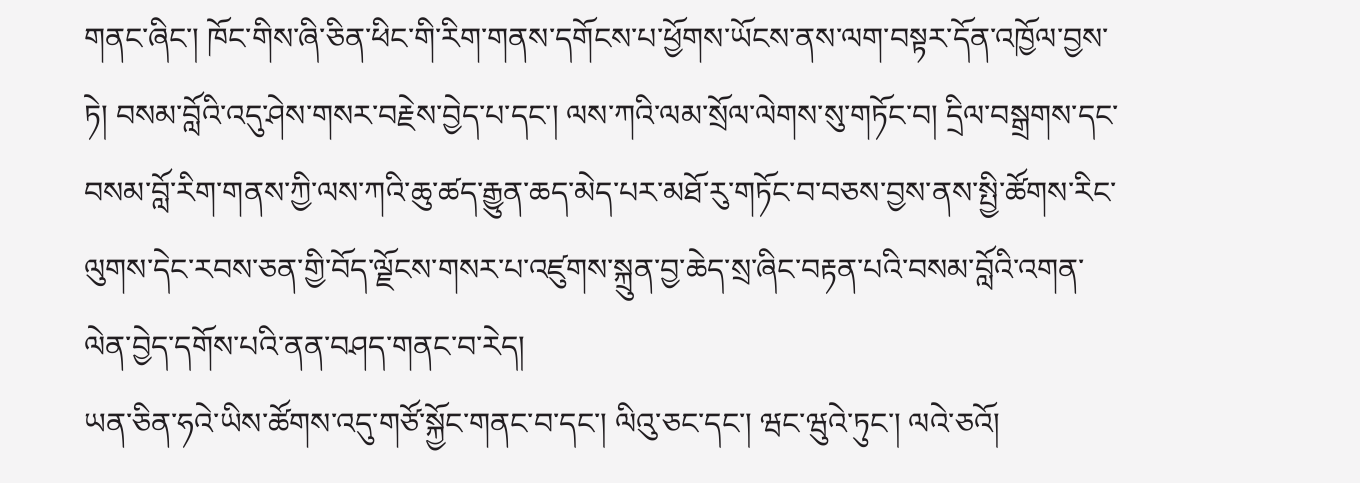གནང་ཞིང་། ཁོང་གིས་ཞི་ཅིན་ཕིང་གི་རིག་གནས་དགོངས་པ་ཕྱོགས་ཡོངས་ནས་ལག་བསྟར་དོན་འཁྱོལ་བྱས་ཏེ། བསམ་བློའི་འདུ་ཤེས་གསར་བརྗེས་བྱེད་པ་དང་། ལས་ཀའི་ལམ་སྲོལ་ལེགས་སུ་གཏོང་བ། དྲིལ་བསྒྲགས་དང་བསམ་བློ་རིག་གནས་ཀྱི་ལས་ཀའི་ཆུ་ཚད་རྒྱུན་ཆད་མེད་པར་མཐོ་རུ་གཏོང་བ་བཅས་བྱས་ནས་སྤྱི་ཚོགས་རིང་ལུགས་དེང་རབས་ཅན་གྱི་བོད་ལྗོངས་གསར་པ་འཛུགས་སྐྲུན་བྱ་ཆེད་སྲ་ཞིང་བརྟན་པའི་བསམ་བློའི་འགན་ལེན་བྱེད་དགོས་པའི་ནན་བཤད་གནང་བ་རེད།
ཡན་ཅིན་ཧའེ་ཡིས་ཚོགས་འདུ་གཙོ་སྐྱོང་གནང་བ་དང་། ལིའུ་ཅང་དང་། ཝང་ཝུའེ་ཏུང་། ལའེ་ཅའོ།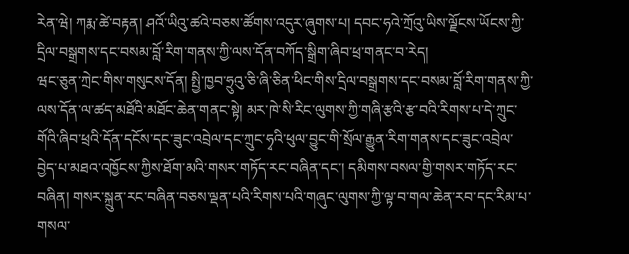རེན་ཝེ། ཀརྨ་ཚེ་བརྟན། ཤའོ་ཡིའུ་ཚའེ་བཅས་ཚོགས་འདུར་ཞུགས་པ། དབང་ཧའེ་ཀྲོའུ་ཡིས་ལྗོངས་ཡོངས་ཀྱི་དྲིལ་བསྒྲགས་དང་བསམ་བློ་རིག་གནས་ཀྱི་ལས་དོན་བཀོད་སྒྲིག་ཞིབ་ཕྲ་གནང་བ་རེད།
ཝང་ཅུན་ཀྲེང་གིས་གསུངས་དོན། སྤྱི་ཁྱབ་ཧྲུའུ་ཅི་ཞི་ཅིན་ཕིང་གིས་དྲིལ་བསྒྲགས་དང་བསམ་བློ་རིག་གནས་ཀྱི་ལས་དོན་ལ་ཚད་མཐོའི་མཐོང་ཆེན་གནང་སྟེ། མར་ཁེ་སི་རིང་ལུགས་ཀྱི་གཞི་རྩའི་རྩ་བའི་རིགས་པ་དེ་ཀྲུང་གོའི་ཞིབ་ཕྲའི་དོན་དངོས་དང་ཟུང་འབྲེལ་དང་ཀྲུང་ཧྭའི་ཕུལ་བྱུང་གི་སྲོལ་རྒྱུན་རིག་གནས་དང་ཟུང་འབྲེལ་བྱེད་པ་མཐའ་འཁྱོངས་ཀྱིས་ཐོག་མའི་གསར་གཏོད་རང་བཞིན་དང་། དམིགས་བསལ་གྱི་གསར་གཏོད་རང་བཞིན། གསར་སྐྲུན་རང་བཞིན་བཅས་ལྡན་པའི་རིགས་པའི་གཞུང་ལུགས་ཀྱི་ལྟ་བ་གལ་ཆེན་རབ་དང་རིམ་པ་གསལ་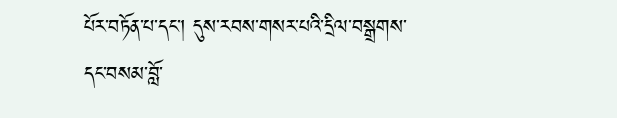པོར་བཏོན་པ་དང་། དུས་རབས་གསར་པའི་དྲིལ་བསྒྲགས་དང་བསམ་བློ་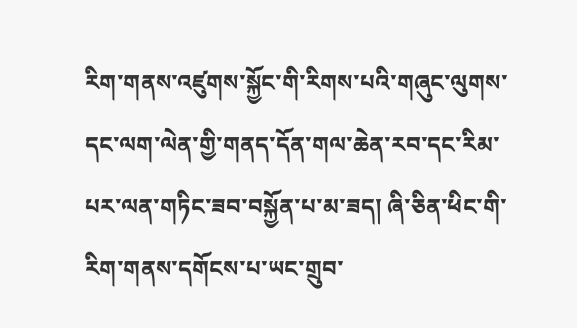རིག་གནས་འཛུགས་སྐྱོང་གི་རིགས་པའི་གཞུང་ལུགས་དང་ལག་ལེན་གྱི་གནད་དོན་གལ་ཆེན་རབ་དང་རིམ་པར་ལན་གཏིང་ཟབ་བསྐྱོན་པ་མ་ཟད། ཞི་ཅིན་ཕིང་གི་རིག་གནས་དགོངས་པ་ཡང་གྲུབ་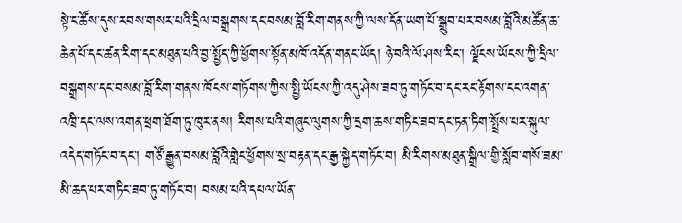སྟེ་ང་ཚོས་དུས་རབས་གསར་པའི་དྲིལ་བསྒྲགས་དང་བསམ་བློ་རིག་གནས་ཀྱི་ལས་དོན་ཡག་པོ་སྒྲུབ་པར་བསམ་བློའི་མཚོན་ཆ་ཆེན་པོ་དང་ཚན་རིག་དང་མཐུན་པའི་བྱ་སྤྱོད་ཀྱི་ཕྱོགས་སྟོན་མཁོ་འདོན་གནང་ཡོད། ཉེ་བའི་ལོ་ཤས་རིང་། ལྗོངས་ཡོངས་ཀྱི་དྲིལ་བསྒྲགས་དང་བསམ་བློ་རིག་གནས་ཁོངས་གཏོགས་ཀྱིས་སྤྱི་ཡོངས་ཀྱི་འདུ་ཤེས་ཟབ་ཏུ་གཏོང་བ་དང་རང་རྟོགས་ངང་འགན་འཁྲི་དང་ལས་འགན་ཕྲག་ཐོག་ཏུ་ཁུར་ནས། རིགས་པའི་གཞུང་ལུགས་ཀྱི་དྲག་ཆས་གཏིང་ཟབ་དང་ཏན་ཏིག་སྤྲོས་པར་སྐུལ་འདེད་གཏོང་བ་དང་། གཙོ་རྒྱུན་བསམ་བློའི་གླེང་ཕྱོགས་སྲ་བརྟན་དང་རྒྱ་སྐྱེད་གཏོང་བ། མི་རིགས་མཐུན་སྒྲིལ་གྱི་སློབ་གསོ་ཟམ་མི་ཆད་པར་གཏིང་ཟབ་ཏུ་གཏོང་བ། བསམ་པའི་དཔལ་ཡོན་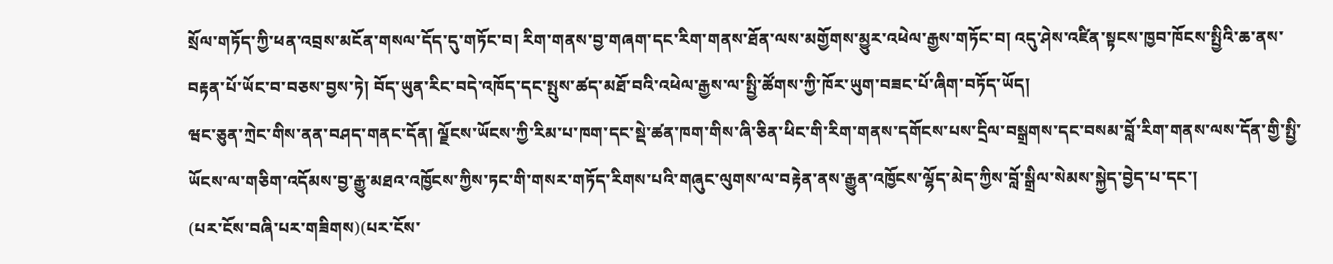སྲོལ་གཏོད་ཀྱི་ཕན་འབྲས་མངོན་གསལ་དོད་དུ་གཏོང་བ། རིག་གནས་བྱ་གཞག་དང་རིག་གནས་ཐོན་ལས་མགྱོགས་མྱུར་འཕེལ་རྒྱས་གཏོང་བ། འདུ་ཤེས་འཛིན་སྟངས་ཁྱབ་ཁོངས་སྤྱིའི་ཆ་ནས་བརྟན་པོ་ཡོང་བ་བཅས་བྱས་ཏེ། བོད་ཡུན་རིང་བདེ་འཁོད་དང་སྤུས་ཚད་མཐོ་བའི་འཕེལ་རྒྱས་ལ་སྤྱི་ཚོགས་ཀྱི་ཁོར་ཡུག་བཟང་པོ་ཞིག་བཏོད་ཡོད།
ཝང་ཅུན་ཀྲེང་གིས་ནན་བཤད་གནང་དོན། ལྗོངས་ཡོངས་ཀྱི་རིམ་པ་ཁག་དང་སྡེ་ཚན་ཁག་གིས་ཞི་ཅིན་ཕིང་གི་རིག་གནས་དགོངས་པས་དྲིལ་བསྒྲགས་དང་བསམ་བློ་རིག་གནས་ལས་དོན་གྱི་སྤྱི་ཡོངས་ལ་གཅིག་འདོམས་བྱ་རྒྱུ་མཐའ་འཁྱོངས་ཀྱིས་ཏང་གི་གསར་གཏོད་རིགས་པའི་གཞུང་ལུགས་ལ་བརྟེན་ནས་རྒྱུན་འཁྱོངས་ལྷོད་མེད་ཀྱིས་བློ་སྒྲིལ་སེམས་སྐྱེད་བྱེད་པ་དང་།
(པར་ངོས་བཞི་པར་གཟིགས)(པར་ངོས་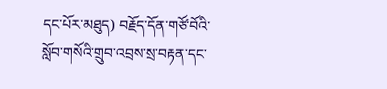དང་པོར་མཐུད) བརྗོད་དོན་གཙོ་བོའི་སློབ་གསོའི་གྲུབ་འབྲས་སྲ་བརྟན་དང་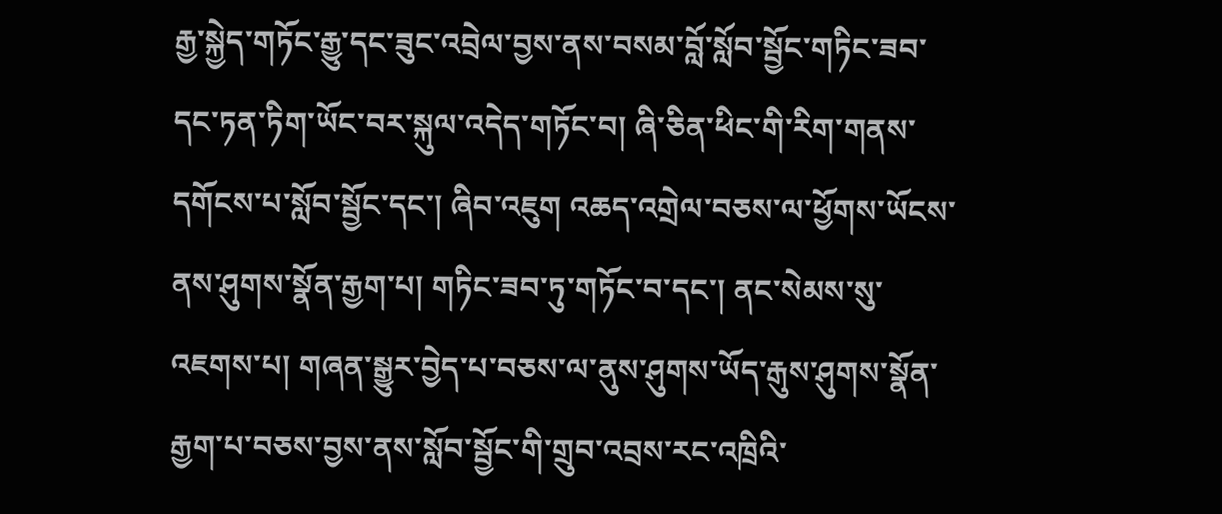རྒྱ་སྐྱེད་གཏོང་རྒྱུ་དང་ཟུང་འབྲེལ་བྱས་ནས་བསམ་བློ་སློབ་སྦྱོང་གཏིང་ཟབ་དང་ཏན་ཏིག་ཡོང་བར་སྐུལ་འདེད་གཏོང་བ། ཞི་ཅིན་ཕིང་གི་རིག་གནས་དགོངས་པ་སློབ་སྦྱོང་དང་། ཞིབ་འཇུག འཆད་འགྲེལ་བཅས་ལ་ཕྱོགས་ཡོངས་ནས་ཤུགས་སྣོན་རྒྱག་པ། གཏིང་ཟབ་ཏུ་གཏོང་བ་དང་། ནང་སེམས་སུ་འཇགས་པ། གཞན་སྒྱུར་བྱེད་པ་བཅས་ལ་ནུས་ཤུགས་ཡོད་རྒུས་ཤུགས་སྣོན་རྒྱག་པ་བཅས་བྱས་ནས་སློབ་སྦྱོང་གི་གྲུབ་འབྲས་རང་འཁྲིའི་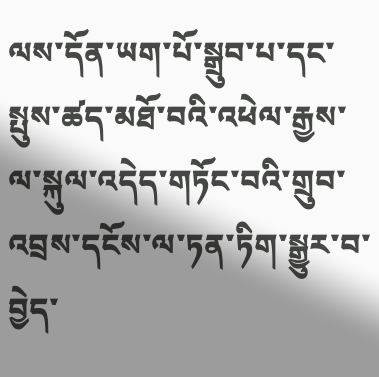ལས་དོན་ཡག་པོ་སྒྲུབ་པ་དང་སྤུས་ཚད་མཐོ་བའི་འཕེལ་རྒྱས་ལ་སྐུལ་འདེད་གཏོང་བའི་གྲུབ་འབྲས་དངོས་ལ་ཏན་ཏིག་སྒྱུར་བ་བྱེད་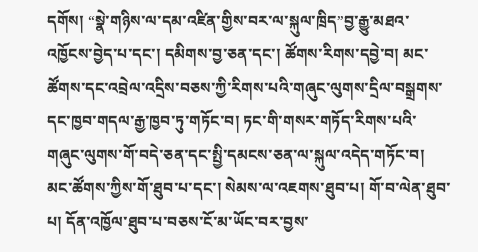དགོས། “སྣེ་གཉིས་ལ་དམ་འཛིན་གྱིས་བར་ལ་སྐུལ་ཁྲིད”བྱ་རྒྱུ་མཐའ་འཁྱོངས་བྱེད་པ་དང་། དམིགས་བྱ་ཅན་དང་། ཚོགས་རིགས་དབྱེ་བ། མང་ཚོགས་དང་འབྲེལ་འདྲིས་བཅས་ཀྱི་རིགས་པའི་གཞུང་ལུགས་དྲིལ་བསྒྲགས་དང་ཁྱབ་གདལ་རྒྱ་ཁྱབ་ཏུ་གཏོང་བ། ཏང་གི་གསར་གཏོད་རིགས་པའི་གཞུང་ལུགས་གོ་བདེ་ཅན་དང་སྤྱི་དམངས་ཅན་ལ་སྐུལ་འདེད་གཏོང་བ། མང་ཚོགས་ཀྱིས་གོ་ཐུབ་པ་དང་། སེམས་ལ་འཇགས་ཐུབ་པ། གོ་བ་ལེན་ཐུབ་པ། དོན་འཁྱོལ་ཐུབ་པ་བཅས་ངོ་མ་ཡོང་བར་བྱས་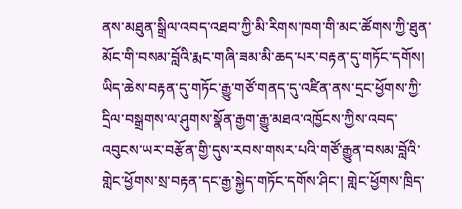ནས་མཐུན་སྒྲིལ་འབད་འཐབ་ཀྱི་མི་རིགས་ཁག་གི་མང་ཚོགས་ཀྱི་ཐུན་མོང་གི་བསམ་བློའི་རྨང་གཞི་ཟམ་མི་ཆད་པར་བརྟན་དུ་གཏོང་དགོས།
ཡིད་ཆེས་བརྟན་དུ་གཏོང་རྒྱུ་གཙོ་གནད་དུ་འཛིན་ནས་དྲང་ཕྱོགས་ཀྱི་དྲིལ་བསྒྲགས་ལ་ཤུགས་སྣོན་རྒྱག་རྒྱུ་མཐའ་འཁྱོངས་ཀྱིས་འབད་འབུངས་ཡར་བརྩོན་གྱི་དུས་རབས་གསར་པའི་གཙོ་རྒྱུན་བསམ་བློའི་གླེང་ཕྱོགས་སྲ་བརྟན་དང་རྒྱ་སྐྱེད་གཏོང་དགོས་ཤིང་། གླེང་ཕྱོགས་ཁྲིད་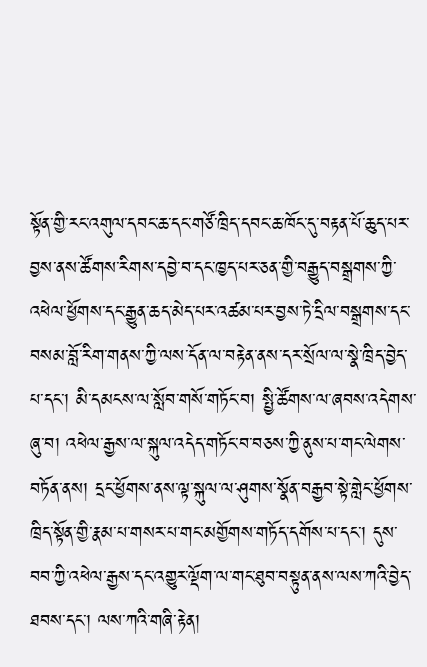སྟོན་གྱི་རང་འགུལ་དབང་ཆ་དང་གཙོ་ཁྲིད་དབང་ཆ་ཁོང་དུ་བརྟན་པོ་ཆུད་པར་བྱས་ནས་ཚོགས་རིགས་དབྱེ་བ་དང་ཁྱད་པར་ཅན་གྱི་བརྒྱུད་བསྒྲགས་ཀྱི་འཕེལ་ཕྱོགས་དང་རྒྱུན་ཆད་མེད་པར་འཚམ་པར་བྱས་ཏེ་དྲིལ་བསྒྲགས་དང་བསམ་བློ་རིག་གནས་ཀྱི་ལས་དོན་ལ་བརྟེན་ནས་དར་སྲོལ་ལ་སྣེ་ཁྲིད་བྱེད་པ་དང་། མི་དམངས་ལ་སློབ་གསོ་གཏོང་བ། སྤྱི་ཚོགས་ལ་ཞབས་འདེགས་ཞུ་བ། འཕེལ་རྒྱས་ལ་སྐུལ་འདེད་གཏོང་བ་བཅས་ཀྱི་ནུས་པ་གང་ལེགས་བཏོན་ནས། དྲང་ཕྱོགས་ནས་ལྟ་སྐུལ་ལ་ཤུགས་སྣོན་བརྒྱབ་སྟེ་གླེང་ཕྱོགས་ཁྲིད་སྟོན་གྱི་རྣམ་པ་གསར་པ་གང་མགྱོགས་གཏོད་དགོས་པ་དང་། དུས་བབ་ཀྱི་འཕེལ་རྒྱས་དང་འགྱུར་ལྡོག་ལ་གང་ཐུབ་བསྟུན་ནས་ལས་ཀའི་བྱེད་ཐབས་དང་། ལས་ཀའི་གཞི་རྟེན།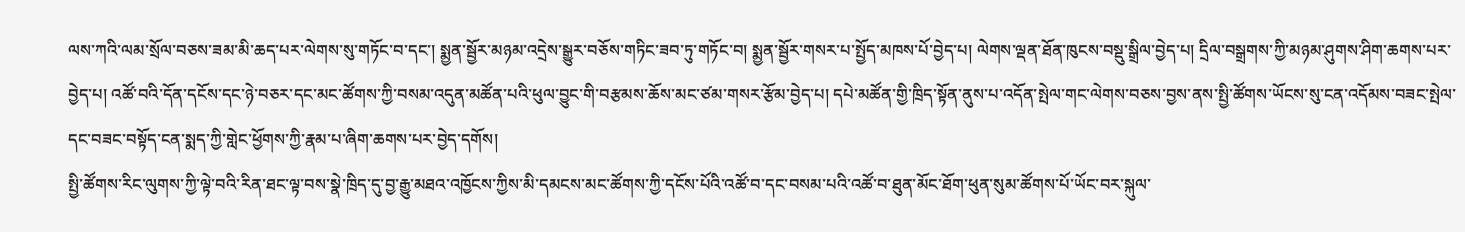ལས་ཀའི་ལམ་སྲོལ་བཅས་ཟམ་མི་ཆད་པར་ལེགས་སུ་གཏོང་བ་དང་། སྨྱན་སྦྱོར་མཉམ་འདྲེས་སྒྱུར་བཅོས་གཏིང་ཟབ་ཏུ་གཏོང་བ། སྨྱན་སྦྱོར་གསར་པ་སྤྱོད་མཁས་པོ་བྱེད་པ། ལེགས་ལྡན་ཐོན་ཁུངས་བསྡུ་སྒྲིལ་བྱེད་པ། དྲིལ་བསྒྲགས་ཀྱི་མཉམ་ཤུགས་ཤིག་ཆགས་པར་བྱེད་པ། འཚོ་བའི་དོན་དངོས་དང་ཉེ་བཅར་དང་མང་ཚོགས་ཀྱི་བསམ་འདུན་མཚོན་པའི་ཕུལ་བྱུང་གི་བརྩམས་ཆོས་མང་ཙམ་གསར་རྩོམ་བྱེད་པ། དཔེ་མཚོན་གྱི་ཁྲིད་སྟོན་ནུས་པ་འདོན་སྤེལ་གང་ལེགས་བཅས་བྱས་ནས་སྤྱི་ཚོགས་ཡོངས་སུ་ངན་འདོམས་བཟང་སྤེལ་དང་བཟང་བསྟོད་ངན་སྨད་ཀྱི་གླེང་ཕྱོགས་ཀྱི་རྣམ་པ་ཞིག་ཆགས་པར་བྱེད་དགོས།
སྤྱི་ཚོགས་རིང་ལུགས་ཀྱི་ལྟེ་བའི་རིན་ཐང་ལྟ་བས་སྣེ་ཁྲིད་དུ་བྱ་རྒྱུ་མཐའ་འཁྱོངས་ཀྱིས་མི་དམངས་མང་ཚོགས་ཀྱི་དངོས་པོའི་འཚོ་བ་དང་བསམ་པའི་འཚོ་བ་ཐུན་མོང་ཐོག་ཕུན་སུམ་ཚོགས་པོ་ཡོང་བར་སྐུལ་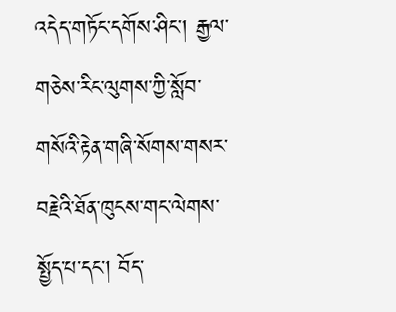འདེད་གཏོང་དགོས་ཤིང་། རྒྱལ་གཅེས་རིང་ལུགས་ཀྱི་སློབ་གསོའི་རྟེན་གཞི་སོགས་གསར་བརྗེའི་ཐོན་ཁུངས་གང་ལེགས་སྤྱོད་པ་དང་། བོད་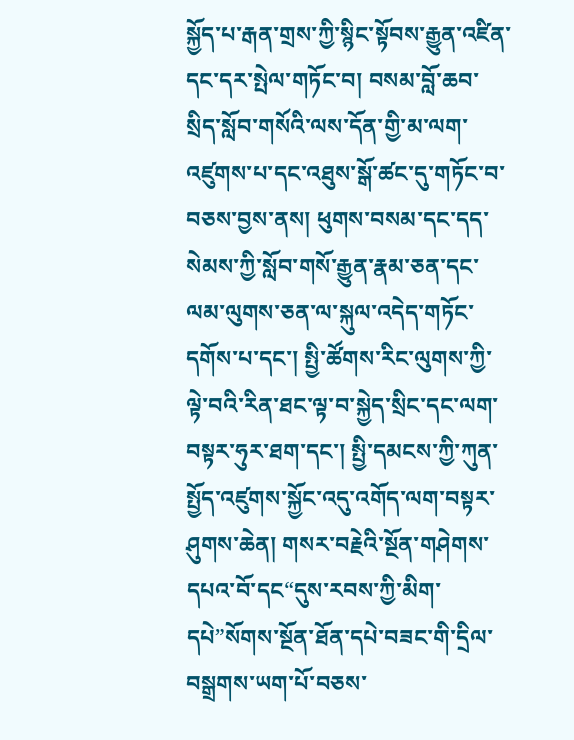སྐྱོད་པ་རྒན་གྲས་ཀྱི་སྙིང་སྟོབས་རྒྱུན་འཛིན་དང་དར་སྤེལ་གཏོང་བ། བསམ་བློ་ཆབ་སྲིད་སློབ་གསོའི་ལས་དོན་གྱི་མ་ལག་འཛུགས་པ་དང་འཐུས་སྒོ་ཚང་དུ་གཏོང་བ་བཅས་བྱས་ནས། ཕུགས་བསམ་དང་དད་སེམས་ཀྱི་སློབ་གསོ་རྒྱུན་རྣམ་ཅན་དང་ལམ་ལུགས་ཅན་ལ་སྐུལ་འདེད་གཏོང་དགོས་པ་དང་། སྤྱི་ཚོགས་རིང་ལུགས་ཀྱི་ལྟེ་བའི་རིན་ཐང་ལྟ་བ་སྐྱེད་སྲིང་དང་ལག་བསྟར་ཧུར་ཐག་དང་། སྤྱི་དམངས་ཀྱི་ཀུན་སྤྱོད་འཛུགས་སྐྱོང་འདུ་འགོད་ལག་བསྟར་ཤུགས་ཆེན། གསར་བརྗེའི་སྔོན་གཤེགས་དཔའ་བོ་དང“དུས་རབས་ཀྱི་མིག་དཔེ”སོགས་སྔོན་ཐོན་དཔེ་བཟང་གི་དྲིལ་བསྒྲགས་ཡག་པོ་བཅས་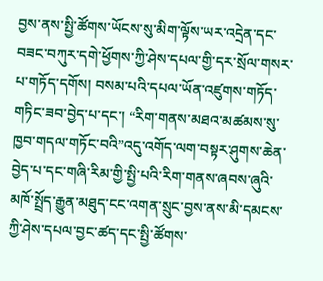བྱས་ནས་སྤྱི་ཚོགས་ཡོངས་སུ་མིག་ལྟོས་ཡར་འདྲེན་དང་བཟང་བཀུར་དགེ་ཕྱོགས་ཀྱི་ཤེས་དཔལ་གྱི་དར་སྲོལ་གསར་པ་གཏོད་དགོས། བསམ་པའི་དཔལ་ཡོན་འཛུགས་གཏོད་གཏིང་ཟབ་བྱེད་པ་དང་། “རིག་གནས་མཐའ་མཚམས་སུ་ཁྱབ་གདལ་གཏོང་བའི”འདུ་འགོད་ལག་བསྟར་ཤུགས་ཆེན་བྱེད་པ་དང་གཞི་རིམ་གྱི་སྤྱི་པའི་རིག་གནས་ཞབས་ཞུའི་མཁོ་སྤྲོད་རྒྱུན་མཐུད་ངང་འགན་སྲུང་བྱས་ནས་མི་དམངས་ཀྱི་ཤེས་དཔལ་བྱང་ཚད་དང་སྤྱི་ཚོགས་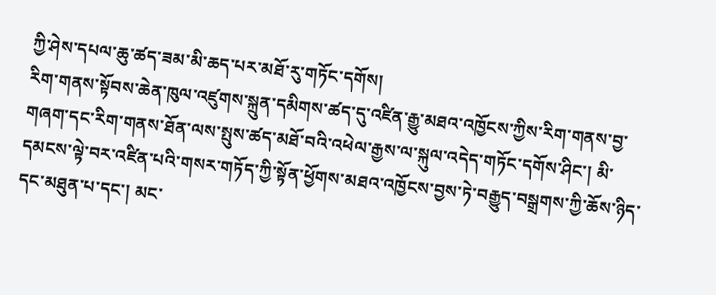ཀྱི་ཤེས་དཔལ་ཆུ་ཚད་ཟམ་མི་ཆད་པར་མཐོ་རུ་གཏོང་དགོས།
རིག་གནས་སྟོབས་ཆེན་ཁུལ་འཛུགས་སྐྲུན་དམིགས་ཚད་དུ་འཛིན་རྒྱུ་མཐའ་འཁྱོངས་ཀྱིས་རིག་གནས་བྱ་གཞག་དང་རིག་གནས་ཐོན་ལས་སྤུས་ཚད་མཐོ་བའི་འཕེལ་རྒྱས་ལ་སྐུལ་འདེད་གཏོང་དགོས་ཤིང་། མི་དམངས་ལྟེ་བར་འཛིན་པའི་གསར་གཏོད་ཀྱི་སྟོན་ཕྱོགས་མཐའ་འཁྱོངས་བྱས་ཏེ་བརྒྱུད་བསྒྲགས་ཀྱི་ཆོས་ཉིད་དང་མཐུན་པ་དང་། མང་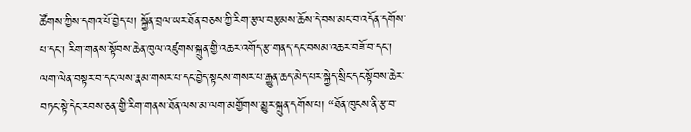ཚོགས་ཀྱིས་དགའ་པོ་བྱེད་པ། སྐྱོན་བྲལ་ཡར་ཐོན་བཅས་ཀྱི་རིག་རྩལ་བརྩམས་ཆོས་དེ་བས་མང་བ་འདོན་དགོས་པ་དང་། རིག་གནས་སྟོབས་ཆེན་ཁུལ་འཛུགས་སྐྲུན་གྱི་འཆར་འགོད་རྩ་གནད་དང་བསམ་འཆར་བཟོ་བ་དང་། ལག་ལེན་བསྟར་བ་དང་ལས་རྣམ་གསར་པ་དང་བྱེད་སྟངས་གསར་པ་རྒྱུན་ཆད་མེད་པར་སྐྱེད་སྲིང་དང་སྟོབས་ཆེར་བཏང་སྟེ་དེང་རབས་ཅན་གྱི་རིག་གནས་ཐོན་ལས་མ་ལག་མགྱོགས་མྱུར་སྐྲུན་དགོས་པ། “ཐོན་ཁུངས་ནི་རྩ་བ་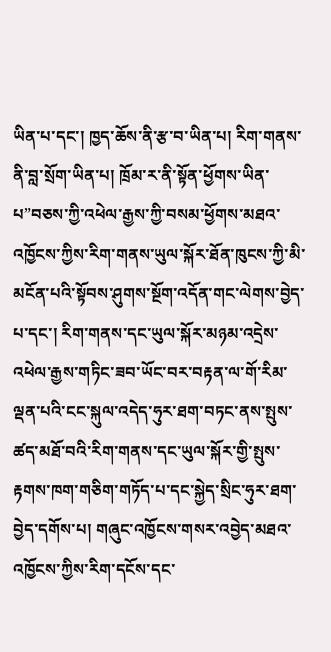ཡིན་པ་དང་། ཁྱད་ཆོས་ནི་རྩ་བ་ཡིན་པ། རིག་གནས་ནི་བླ་སྲོག་ཡིན་པ། ཁྲོམ་ར་ནི་སྟོན་ཕྱོགས་ཡིན་པ”བཅས་ཀྱི་འཕེལ་རྒྱས་ཀྱི་བསམ་ཕྱོགས་མཐའ་འཁྱོངས་ཀྱིས་རིག་གནས་ཡུལ་སྐོར་ཐོན་ཁུངས་ཀྱི་མི་མངོན་པའི་སྟོབས་ཤུགས་སྔོག་འདོན་གང་ལེགས་བྱེད་པ་དང་། རིག་གནས་དང་ཡུལ་སྐོར་མཉམ་འདྲེས་འཕེལ་རྒྱས་གཏིང་ཟབ་ཡོང་བར་བརྟན་ལ་གོ་རིམ་ལྡན་པའི་ངང་སྐུལ་འདེད་ཧུར་ཐག་བཏང་ནས་སྤུས་ཚད་མཐོ་བའི་རིག་གནས་དང་ཡུལ་སྐོར་གྱི་སྤུས་རྟགས་ཁག་གཅིག་གཏོད་པ་དང་སྐྱེད་སྲིང་ཧུར་ཐག་བྱེད་དགོས་པ། གཞུང་འཁྱོངས་གསར་འབྱེད་མཐའ་འཁྱོངས་ཀྱིས་རིག་དངོས་དང་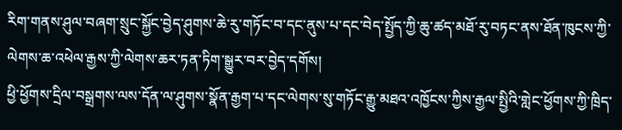རིག་གནས་ཤུལ་བཞག་སྲུང་སྐྱོང་བྱེད་ཤུགས་ཆེ་རུ་གཏོང་བ་དང་ནུས་པ་དང་བེད་སྤྱོད་ཀྱི་ཆུ་ཚད་མཐོ་རུ་བཏང་ནས་ཐོན་ཁུངས་ཀྱི་ལེགས་ཆ་འཕེལ་རྒྱས་ཀྱི་ལེགས་ཆར་ཏན་ཏིག་སྒྱུར་བར་བྱེད་དགོས།
ཕྱི་ཕྱོགས་དྲིལ་བསྒྲགས་ལས་དོན་ལ་ཤུགས་སྣོན་རྒྱག་པ་དང་ལེགས་སུ་གཏོང་རྒྱུ་མཐའ་འཁྱོངས་ཀྱིས་རྒྱལ་སྤྱིའི་གླེང་ཕྱོགས་ཀྱི་ཁྲིད་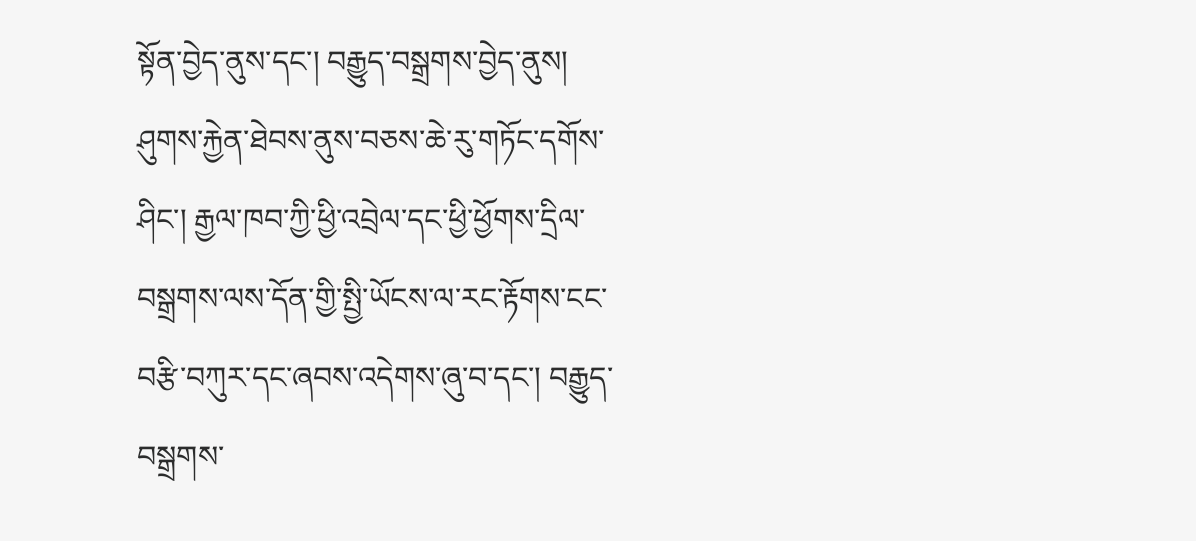སྟོན་བྱེད་ནུས་དང་། བརྒྱུད་བསྒྲགས་བྱེད་ནུས། ཤུགས་རྐྱེན་ཐེབས་ནུས་བཅས་ཆེ་རུ་གཏོང་དགོས་ཤིང་། རྒྱལ་ཁབ་ཀྱི་ཕྱི་འབྲེལ་དང་ཕྱི་ཕྱོགས་དྲིལ་བསྒྲགས་ལས་དོན་གྱི་སྤྱི་ཡོངས་ལ་རང་རྟོགས་ངང་བརྩི་བཀུར་དང་ཞབས་འདེགས་ཞུ་བ་དང་། བརྒྱུད་བསྒྲགས་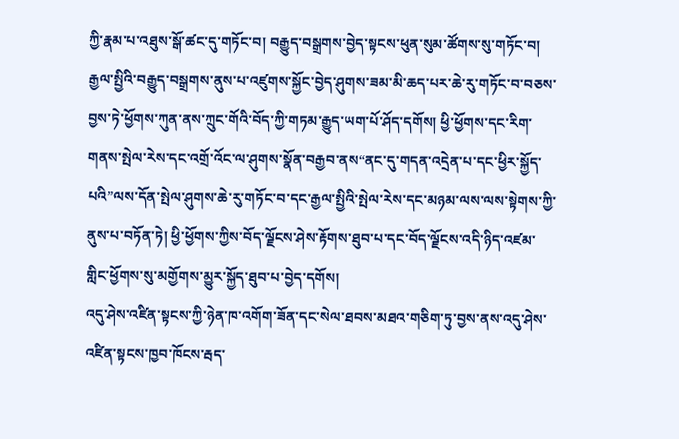ཀྱི་རྣམ་པ་འཐུས་སྒོ་ཚང་དུ་གཏོང་བ། བརྒྱུད་བསྒྲགས་བྱེད་སྟངས་ཕུན་སུམ་ཚོགས་སུ་གཏོང་བ། རྒྱལ་སྤྱིའི་བརྒྱུད་བསྒྲགས་ནུས་པ་འཛུགས་སྐྱོང་བྱེད་ཤུགས་ཟམ་མི་ཆད་པར་ཆེ་རུ་གཏོང་བ་བཅས་བྱས་ཏེ་ཕྱོགས་ཀུན་ནས་ཀྲུང་གོའི་བོད་ཀྱི་གཏམ་རྒྱུད་ཡག་པོ་ཤོད་དགོས། ཕྱི་ཕྱོགས་དང་རིག་གནས་སྤེལ་རེས་དང་འགྲོ་འོང་ལ་ཤུགས་སྣོན་བརྒྱབ་ནས“ནང་དུ་གདན་འདྲེན་པ་དང་ཕྱིར་སྐྱོད་པའི”ལས་དོན་སྤེལ་ཤུགས་ཆེ་རུ་གཏོང་བ་དང་རྒྱལ་སྤྱིའི་སྤེལ་རེས་དང་མཉམ་ལས་ལས་སྟེགས་ཀྱི་ནུས་པ་བཏོན་ཏེ། ཕྱི་ཕྱོགས་ཀྱིས་བོད་ལྗོངས་ཤེས་རྟོགས་ཐུབ་པ་དང་བོད་ལྗོངས་འདི་ཉིད་འཛམ་གླིང་ཕྱོགས་སུ་མགྱོགས་མྱུར་སྐྱོད་ཐུབ་པ་བྱེད་དགོས།
འདུ་ཤེས་འཛིན་སྟངས་ཀྱི་ཉེན་ཁ་འགོག་ཟོན་དང་སེལ་ཐབས་མཐའ་གཅིག་ཏུ་བྱས་ནས་འདུ་ཤེས་འཛིན་སྟངས་ཁྱབ་ཁོངས་རྦད་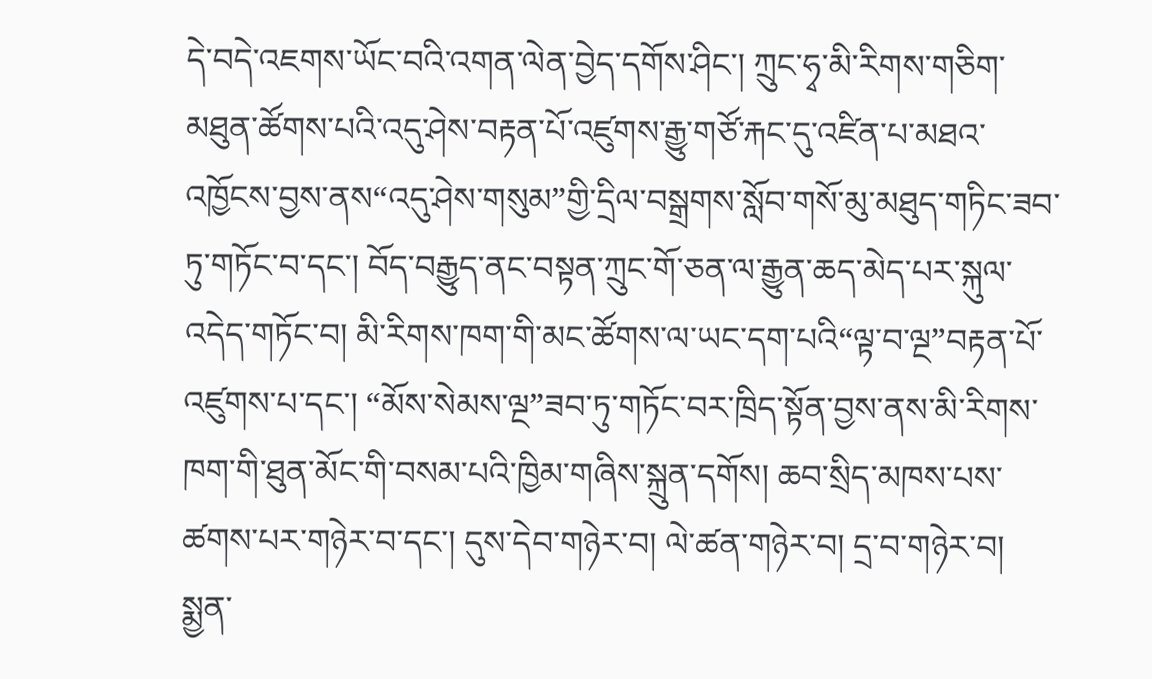དེ་བདེ་འཇགས་ཡོང་བའི་འགན་ལེན་བྱེད་དགོས་ཤིང་། ཀྲུང་ཧྭ་མི་རིགས་གཅིག་མཐུན་ཚོགས་པའི་འདུ་ཤེས་བརྟན་པོ་འཛུགས་རྒྱུ་གཙོ་རྐང་དུ་འཛིན་པ་མཐའ་འཁྱོངས་བྱས་ནས“འདུ་ཤེས་གསུམ”གྱི་དྲིལ་བསྒྲགས་སློབ་གསོ་མུ་མཐུད་གཏིང་ཟབ་ཏུ་གཏོང་བ་དང་། བོད་བརྒྱུད་ནང་བསྟན་ཀྲུང་གོ་ཅན་ལ་རྒྱུན་ཆད་མེད་པར་སྐུལ་འདེད་གཏོང་བ། མི་རིགས་ཁག་གི་མང་ཚོགས་ལ་ཡང་དག་པའི“ལྟ་བ་ལྔ”བརྟན་པོ་འཛུགས་པ་དང་། “མོས་སེམས་ལྔ”ཟབ་ཏུ་གཏོང་བར་ཁྲིད་སྟོན་བྱས་ནས་མི་རིགས་ཁག་གི་ཐུན་མོང་གི་བསམ་པའི་ཁྱིམ་གཞིས་སྐྲུན་དགོས། ཆབ་སྲིད་མཁས་པས་ཚགས་པར་གཉེར་བ་དང་། དུས་དེབ་གཉེར་བ། ལེ་ཚན་གཉེར་བ། དྲ་བ་གཉེར་བ། སྨྱན་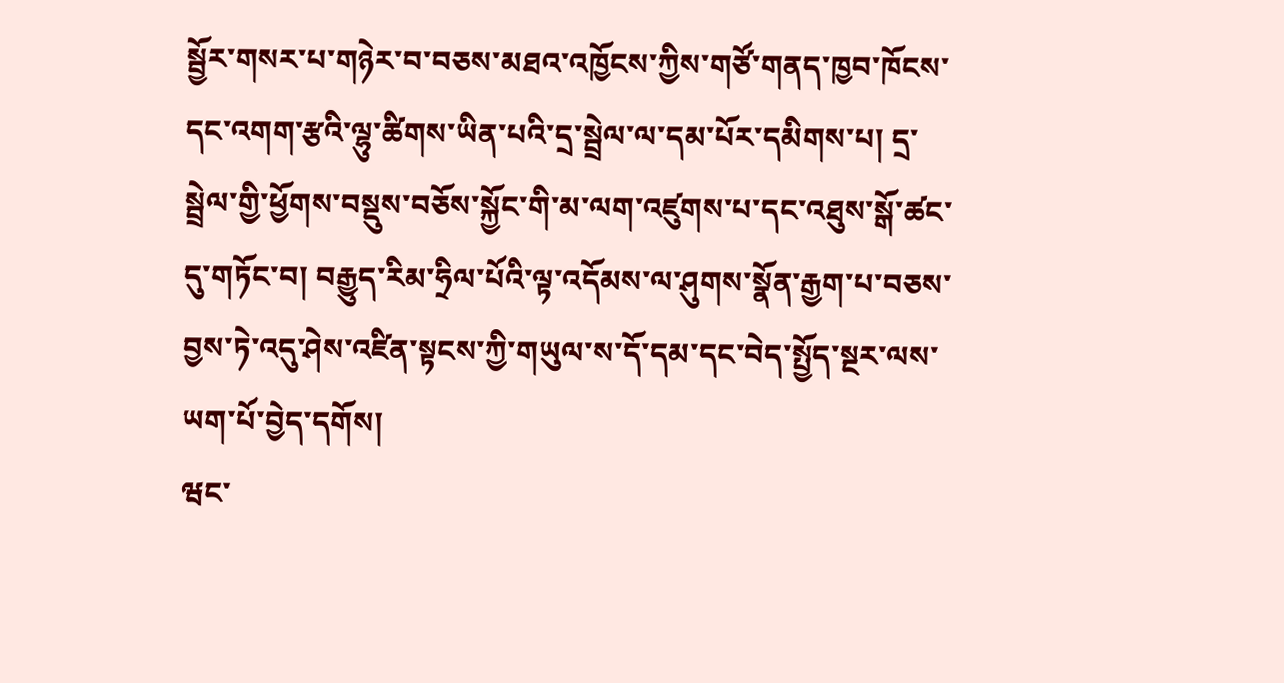སྦྱོར་གསར་པ་གཉེར་བ་བཅས་མཐའ་འཁྱོངས་ཀྱིས་གཙོ་གནད་ཁྱབ་ཁོངས་དང་འགག་རྩའི་ལྷུ་ཚིགས་ཡིན་པའི་དྲ་སྦྲེལ་ལ་དམ་པོར་དམིགས་པ། དྲ་སྦྲེལ་གྱི་ཕྱོགས་བསྡུས་བཅོས་སྐྱོང་གི་མ་ལག་འཛུགས་པ་དང་འཐུས་སྒོ་ཚང་དུ་གཏོང་བ། བརྒྱུད་རིམ་ཧྲིལ་པོའི་ལྟ་འདོམས་ལ་ཤུགས་སྣོན་རྒྱག་པ་བཅས་བྱས་ཏེ་འདུ་ཤེས་འཛིན་སྟངས་ཀྱི་གཡུལ་ས་དོ་དམ་དང་བེད་སྤྱོད་སྔར་ལས་ཡག་པོ་བྱེད་དགོས།
ཝང་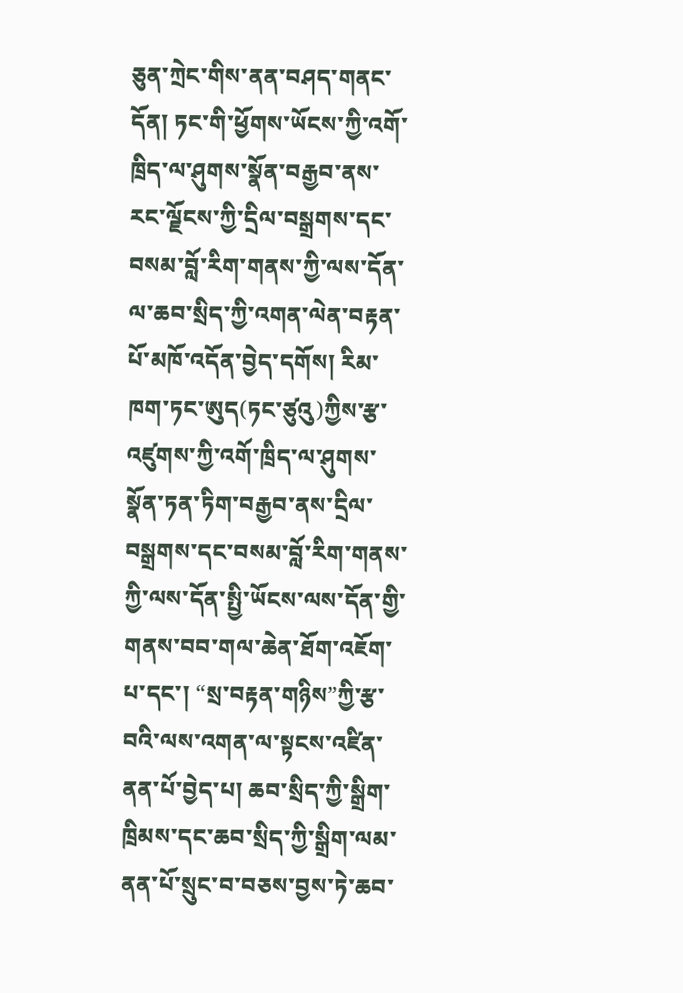ཅུན་ཀྲེང་གིས་ནན་བཤད་གནང་དོན། ཏང་གི་ཕྱོགས་ཡོངས་ཀྱི་འགོ་ཁྲིད་ལ་ཤུགས་སྣོན་བརྒྱབ་ནས་རང་ལྗོངས་ཀྱི་དྲིལ་བསྒྲགས་དང་བསམ་བློ་རིག་གནས་ཀྱི་ལས་དོན་ལ་ཆབ་སྲིད་ཀྱི་འགན་ལེན་བརྟན་པོ་མཁོ་འདོན་བྱེད་དགོས། རིམ་ཁག་ཏང་ཨུད(ཏང་ཙུའུ)ཀྱིས་རྩ་འཛུགས་ཀྱི་འགོ་ཁྲིད་ལ་ཤུགས་སྣོན་ཏན་ཏིག་བརྒྱབ་ནས་དྲིལ་བསྒྲགས་དང་བསམ་བློ་རིག་གནས་ཀྱི་ལས་དོན་སྤྱི་ཡོངས་ལས་དོན་གྱི་གནས་བབ་གལ་ཆེན་ཐོག་འཇོག་པ་དང་། “སྲ་བརྟན་གཉིས”ཀྱི་རྩ་བའི་ལས་འགན་ལ་སྟངས་འཛིན་ནན་པོ་བྱེད་པ། ཆབ་སྲིད་ཀྱི་སྒྲིག་ཁྲིམས་དང་ཆབ་སྲིད་ཀྱི་སྒྲིག་ལམ་ནན་པོ་སྲུང་བ་བཅས་བྱས་ཏེ་ཆབ་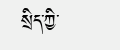སྲིད་ཀྱི་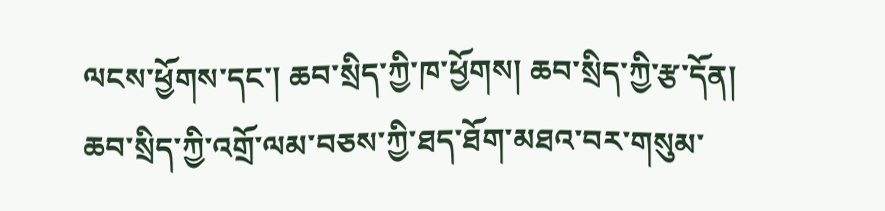ལངས་ཕྱོགས་དང་། ཆབ་སྲིད་ཀྱི་ཁ་ཕྱོགས། ཆབ་སྲིད་ཀྱི་རྩ་དོན། ཆབ་སྲིད་ཀྱི་འགྲོ་ལམ་བཅས་ཀྱི་ཐད་ཐོག་མཐའ་བར་གསུམ་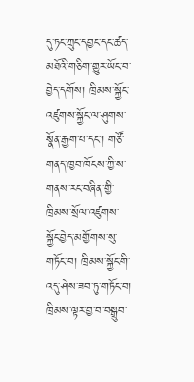དུ་ཏང་ཀྲུང་དབྱང་དང་ཚད་མཐོའི་གཅིག་གྱུར་ཡོང་བ་བྱེད་དགོས། ཁྲིམས་སྐྱོང་འཛུགས་སྐྱོང་ལ་ཤུགས་སྣོན་རྒྱག་པ་དང་། གཙོ་གནད་ཁྱབ་ཁོངས་ཀྱི་ས་གནས་རང་བཞིན་གྱི་ཁྲིམས་སྲོལ་འཛུགས་སྐྱོང་བྱེད་མགྱོགས་སུ་གཏོང་བ། ཁྲིམས་སྐྱོང་གི་འདུ་ཤེས་ཟབ་ཏུ་གཏོང་བ། ཁྲིམས་ལྟར་བྱ་བ་བསྒྲུབ་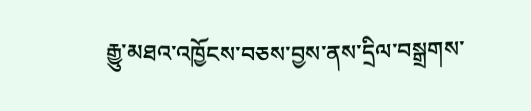རྒྱུ་མཐའ་འཁྱོངས་བཅས་བྱས་ནས་དྲིལ་བསྒྲགས་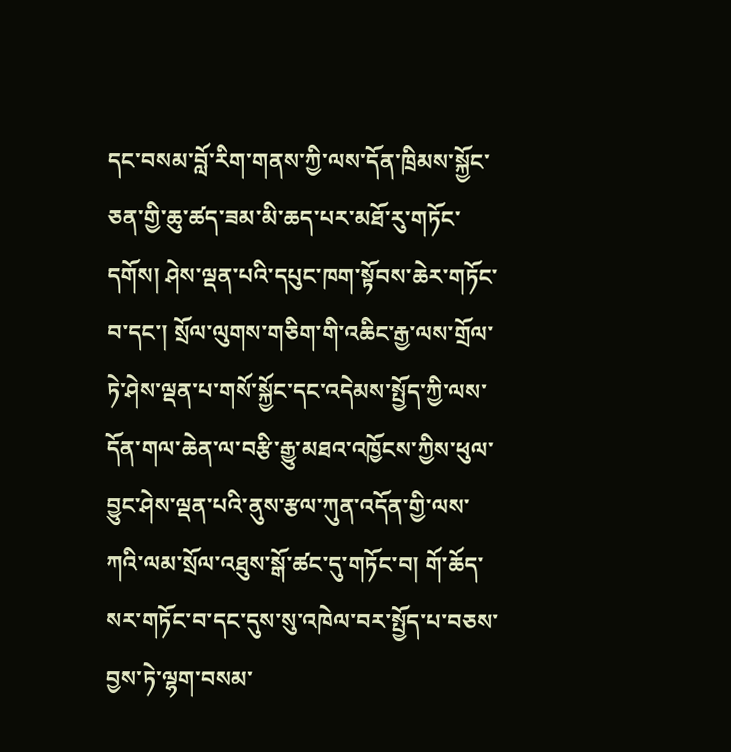དང་བསམ་བློ་རིག་གནས་ཀྱི་ལས་དོན་ཁྲིམས་སྐྱོང་ཅན་གྱི་ཆུ་ཚད་ཟམ་མི་ཆད་པར་མཐོ་རུ་གཏོང་དགོས། ཤེས་ལྡན་པའི་དཔུང་ཁག་སྟོབས་ཆེར་གཏོང་བ་དང་། སྲོལ་ལུགས་གཅིག་གི་འཆིང་རྒྱ་ལས་གྲོལ་ཏེ་ཤེས་ལྡན་པ་གསོ་སྐྱོང་དང་འདེམས་སྤྱོད་ཀྱི་ལས་དོན་གལ་ཆེན་ལ་བརྩི་རྒྱུ་མཐའ་འཁྱོངས་ཀྱིས་ཕུལ་བྱུང་ཤེས་ལྡན་པའི་ནུས་རྩལ་ཀུན་འདོན་གྱི་ལས་ཀའི་ལམ་སྲོལ་འཐུས་སྒོ་ཚང་དུ་གཏོང་བ། གོ་ཆོད་སར་གཏོང་བ་དང་དུས་སུ་འཁེལ་བར་སྤྱོད་པ་བཅས་བྱས་ཏེ་ལྷག་བསམ་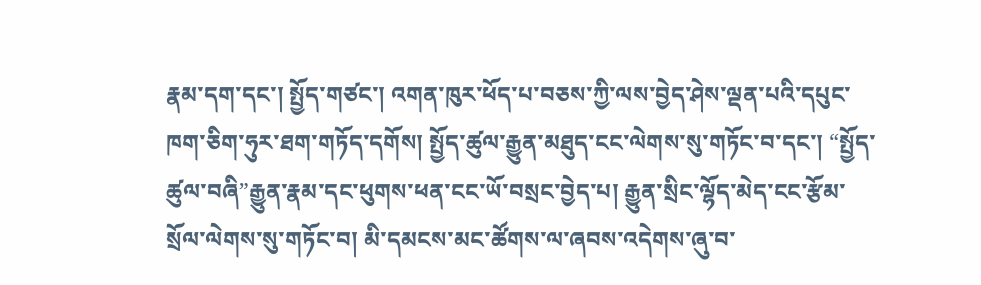རྣམ་དག་དང་། སྤྱོད་གཙང་། འགན་ཁུར་ཕོད་པ་བཅས་ཀྱི་ལས་བྱེད་ཤེས་ལྡན་པའི་དཔུང་ཁག་ཅིག་ཧུར་ཐག་གཏོད་དགོས། སྤྱོད་ཚུལ་རྒྱུན་མཐུད་ངང་ལེགས་སུ་གཏོང་བ་དང་། “སྤྱོད་ཚུལ་བཞི”རྒྱུན་རྣམ་དང་ཕུགས་ཕན་ངང་ཡོ་བསྲང་བྱེད་པ། རྒྱུན་སྲིང་ལྷོད་མེད་ངང་རྩོམ་སྲོལ་ལེགས་སུ་གཏོང་བ། མི་དམངས་མང་ཚོགས་ལ་ཞབས་འདེགས་ཞུ་བ་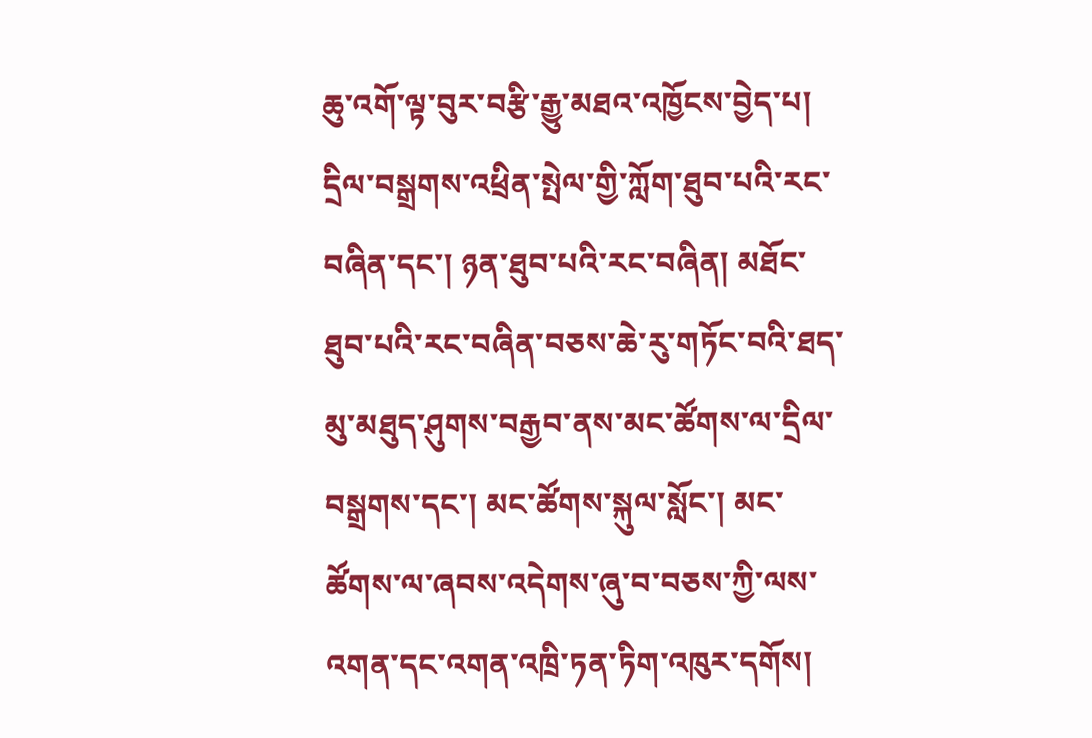ཆུ་འགོ་ལྟ་བུར་བརྩི་རྒྱུ་མཐའ་འཁྱོངས་བྱེད་པ། དྲིལ་བསྒྲགས་འཕྲིན་སྤེལ་གྱི་ཀློག་ཐུབ་པའི་རང་བཞིན་དང་། ཉན་ཐུབ་པའི་རང་བཞིན། མཐོང་ཐུབ་པའི་རང་བཞིན་བཅས་ཆེ་རུ་གཏོང་བའི་ཐད་མུ་མཐུད་ཤུགས་བརྒྱབ་ནས་མང་ཚོགས་ལ་དྲིལ་བསྒྲགས་དང་། མང་ཚོགས་སྐུལ་སློང་། མང་ཚོགས་ལ་ཞབས་འདེགས་ཞུ་བ་བཅས་ཀྱི་ལས་འགན་དང་འགན་འཁྲི་ཏན་ཏིག་འཁུར་དགོས།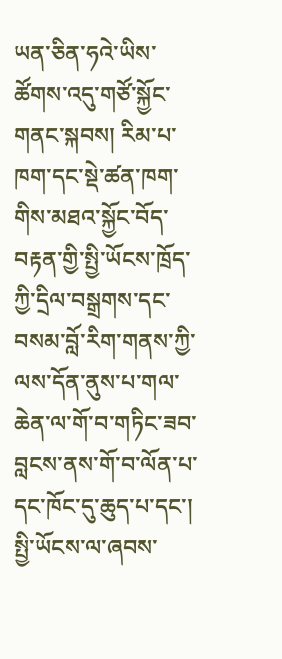ཡན་ཅིན་ཧའེ་ཡིས་ཚོགས་འདུ་གཙོ་སྐྱོང་གནང་སྐབས། རིམ་པ་ཁག་དང་སྡེ་ཚན་ཁག་གིས་མཐའ་སྐྱོང་བོད་བརྟན་གྱི་སྤྱི་ཡོངས་ཁྲོད་ཀྱི་དྲིལ་བསྒྲགས་དང་བསམ་བློ་རིག་གནས་ཀྱི་ལས་དོན་ནུས་པ་གལ་ཆེན་ལ་གོ་བ་གཏིང་ཟབ་བླངས་ནས་གོ་བ་ལོན་པ་དང་ཁོང་དུ་ཆུད་པ་དང་། སྤྱི་ཡོངས་ལ་ཞབས་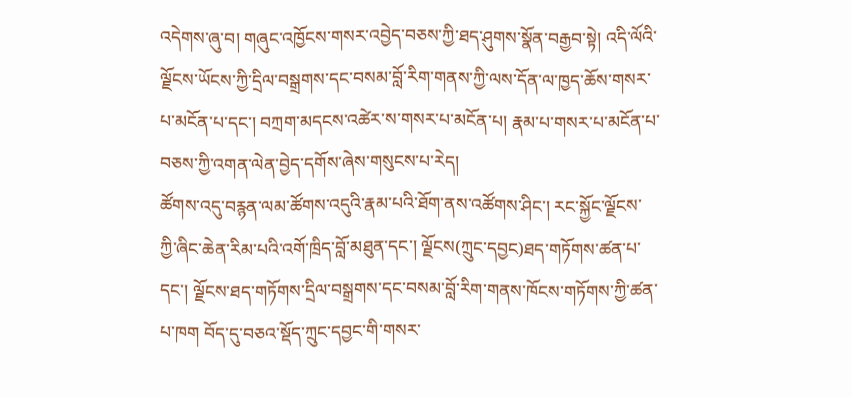འདེགས་ཞུ་བ། གཞུང་འཁྱོངས་གསར་འབྱེད་བཅས་ཀྱི་ཐད་ཤུགས་སྣོན་བརྒྱབ་སྟེ། འདི་ལོའི་ལྗོངས་ཡོངས་ཀྱི་དྲིལ་བསྒྲགས་དང་བསམ་བློ་རིག་གནས་ཀྱི་ལས་དོན་ལ་ཁྱད་ཆོས་གསར་པ་མངོན་པ་དང་། བཀྲག་མདངས་འཚེར་ས་གསར་པ་མངོན་པ། རྣམ་པ་གསར་པ་མངོན་པ་བཅས་ཀྱི་འགན་ལེན་བྱེད་དགོས་ཞེས་གསུངས་པ་རེད།
ཚོགས་འདུ་བརྙན་ལམ་ཚོགས་འདུའི་རྣམ་པའི་ཐོག་ནས་འཚོགས་ཤིང་། རང་སྐྱོང་ལྗོངས་ཀྱི་ཞིང་ཆེན་རིམ་པའི་འགོ་ཁྲིད་བློ་མཐུན་དང་། ལྗོངས(ཀྲུང་དབྱང)ཐད་གཏོགས་ཚན་པ་དང་། ལྗོངས་ཐད་གཏོགས་དྲིལ་བསྒྲགས་དང་བསམ་བློ་རིག་གནས་ཁོངས་གཏོགས་ཀྱི་ཚན་པ་ཁག བོད་དུ་བཅའ་སྡོད་ཀྲུང་དབྱང་གི་གསར་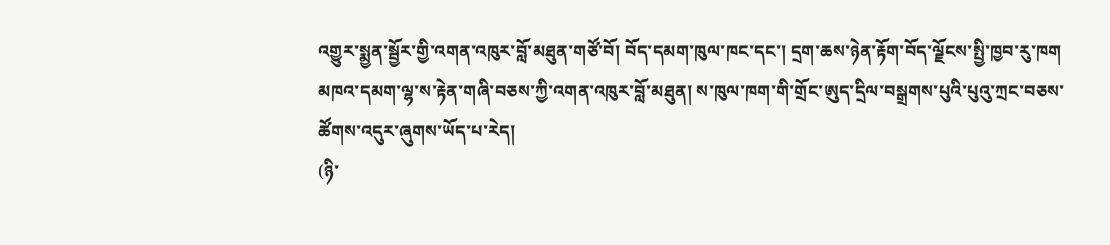འགྱུར་སྨྱན་སྦྱོར་གྱི་འགན་འཁུར་བློ་མཐུན་གཙོ་བོ། བོད་དམག་ཁུལ་ཁང་དང་། དྲག་ཆས་ཉེན་རྟོག་བོད་ལྗོངས་སྤྱི་ཁྱབ་རུ་ཁག མཁའ་དམག་ལྷ་ས་རྟེན་གཞི་བཅས་ཀྱི་འགན་འཁུར་བློ་མཐུན། ས་ཁུལ་ཁག་གི་གྲོང་ཨུད་དྲིལ་བསྒྲགས་པུའི་པུའུ་ཀྲང་བཅས་ཚོགས་འདུར་ཞུགས་ཡོད་པ་རེད།
(ཉི་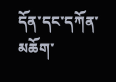དོན་དང་དཀོན་མཆོག་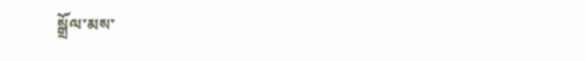སྒྲོལ་མས་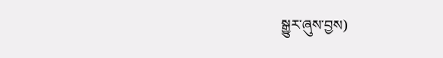སྒྱུར་ཞུས་བྱས)